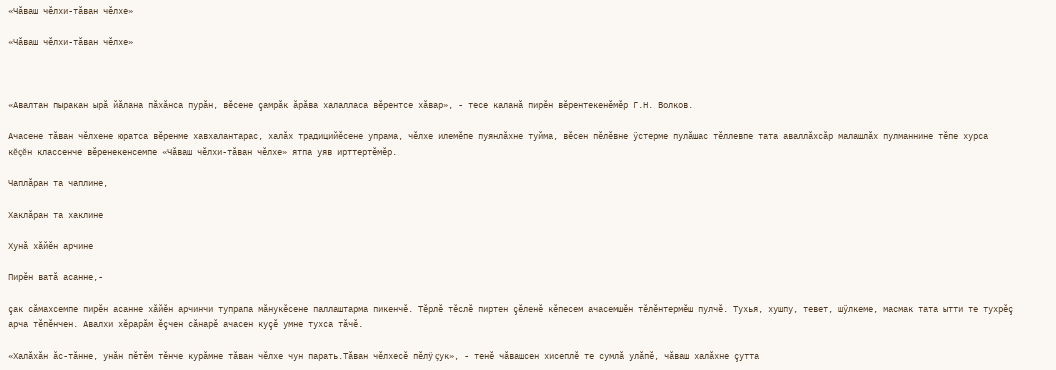«Чăваш чĕлхи-тăван чĕлхе»

«Чăваш чĕлхи-тăван чĕлхе»



«Авалтан пыракан ырă йăлана пăхăнса пурăн, вĕсене çамрăк ăрăва халалласа вĕрентсе хăвар», - тесе каланă пирĕн вĕрентекенĕмĕр Г.Н. Волков.

Ачасене тăван чĕлхене юратса вĕренме хавхалантарас, халăх традицийĕсене упрама, чĕлхе илемĕпе пуянлăхне туйма, вĕсен пĕлĕвне ÿстерме пулăшас тĕллевпе тата аваллăхсăр малашлăх пулманнине тĕпе хурса кĕçĕн классенче вĕренекенсемпе «Чăваш чĕлхи-тăван чĕлхе» ятпа уяв ирттертĕмĕр.

Чаплăран та чаплине,

Хаклăран та хаклине

Хунă хăйĕн арчине

Пирĕн ватă асанне,-

çак сăмахсемпе пирĕн асанне хăйĕн арчинчи тупрапа мăнукĕсене паллаштарма пикенчĕ. Тĕрлĕ тĕслĕ пиртен çĕленĕ кĕпесем ачасемшĕн тĕлĕнтермĕш пулчĕ. Тухья, хушпу, тевет, шÿлкеме, масмак тата ытти те тухрĕç арча тĕпĕнчен. Авалхи хĕрарăм ĕçчен сăнарĕ ачасен куçĕ умне тухса тăчĕ.

«Халăхăн ăс-тăнне, унăн пĕтĕм тĕнче курăмне тăван чĕлхе чун парать.Тăван чĕлхесĕ пĕлÿ çук», - тенĕ чăвашсен хисеплĕ те сумлă улăпĕ, чăваш халăхне çутта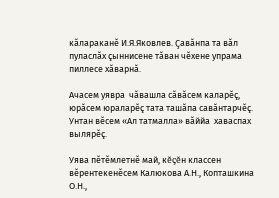кăлараканĕ И.Я.Яковлев. Ҫавăнпа та вăл пуласлăх çыннисене тăван чĕхене упрама пиллесе хăварнă.

Ачасем уявра  чăвашла сăвăсем каларĕç, юрăсем юраларĕç тата ташăпа савăнтарчĕç. Унтан вĕсем «Ал татмалла» вăййа  хаваспах вылярĕç.

Уява пĕтĕмлетнĕ май, кĕçĕн классен вĕрентекенĕсем Калюкова А.Н., Копташкина О.Н.,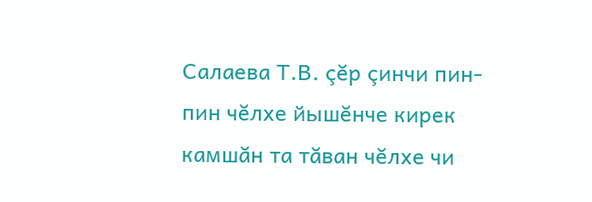Салаева Т.В. çĕр çинчи пин-пин чĕлхе йышĕнче кирек камшăн та тăван чĕлхе чи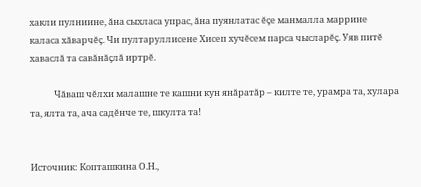хакли пулниине, ăна сыхласа упрас, ăна пуянлатас ĕçе манмалла маррине каласа хăварчĕç. Чи пултаруллисене Хисеп хучĕсем парса чысларĕç. Уяв питĕ хаваслă та савăнăçлă иртрĕ.

            Чăваш чĕлхи малашне те кашни кун янăратăр – килте те, урамра та, хулара та, ялта та, ача садĕнче те, шкулта та!


Источник: Копташкина О.Н.,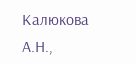Калюкова А.Н.,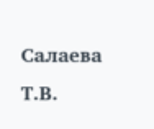Салаева Т.В.